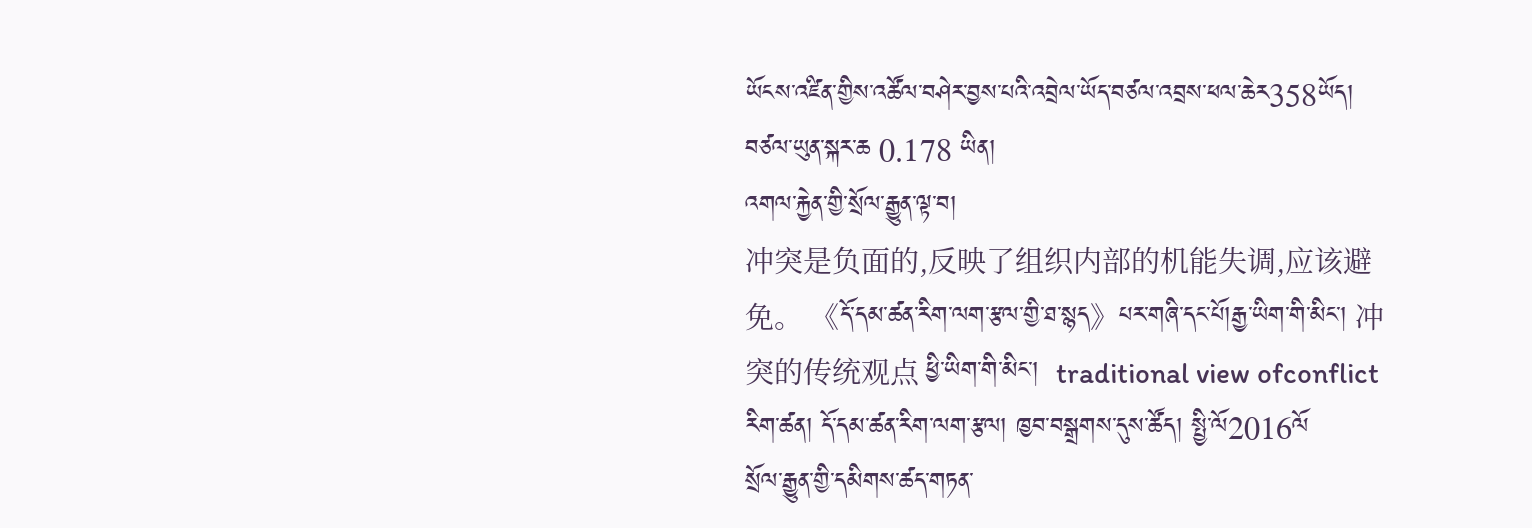ཡོངས་འཛིན་གྱིས་འཚོལ་བཤེར་བྱས་པའི་འབྲེལ་ཡོད་བཙལ་འབྲས་ཕལ་ཆེར358ཡོད།  བཙལ་ཡུན་སྐར་ཆ 0.178 ཡིན།
འགལ་རྐྱེན་གྱི་སྲོལ་རྒྱུན་ལྟ་བ།
冲突是负面的,反映了组织内部的机能失调,应该避免。 《དོ་དམ་ཚན་རིག་ལག་རྩལ་གྱི་ཐ་སྙད》པར་གཞི་དང་པོ།རྒྱ་ཡིག་གི་མིང་། 冲突的传统观点 ཕྱི་ཡིག་གི་མིང་།  traditional view ofconflict རིག་ཚན། དོ་དམ་ཚན་རིག་ལག་རྩལ། ཁྱབ་བསྒྲགས་དུས་ཚོད། སྤྱི་ལོ2016ལོ
སྲོལ་རྒྱུན་གྱི་དམིགས་ཚད་གཏན་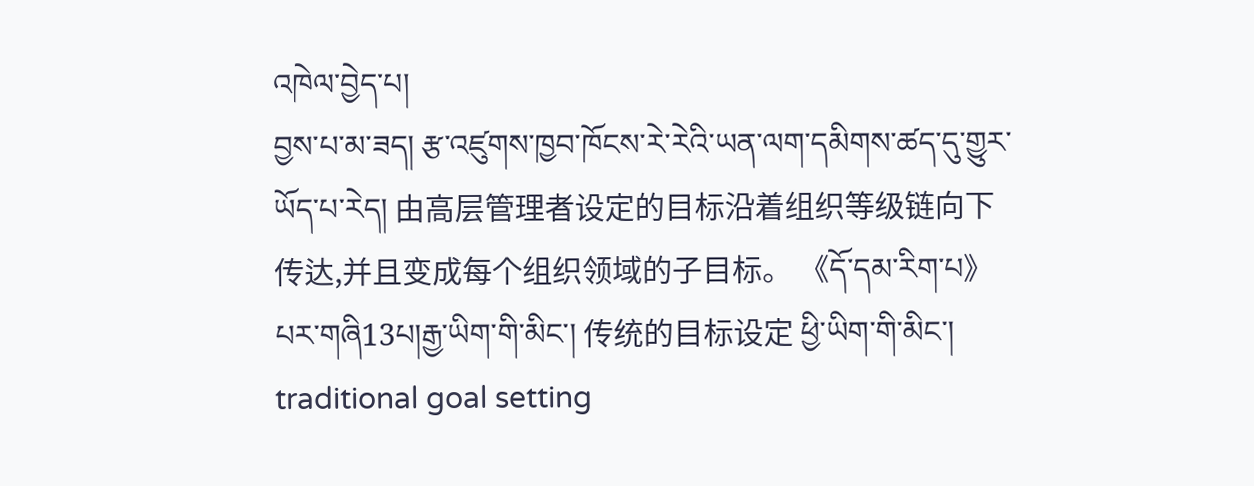འཁེལ་བྱེད་པ།
བྱས་པ་མ་ཟད། རྩ་འཛུགས་ཁྱབ་ཁོངས་རེ་རེའི་ཡན་ལག་དམིགས་ཚད་དུ་གྱུར་ཡོད་པ་རེད། 由高层管理者设定的目标沿着组织等级链向下传达,并且变成每个组织领域的子目标。 《དོ་དམ་རིག་པ》 པར་གཞི13པ།རྒྱ་ཡིག་གི་མིང་། 传统的目标设定 ཕྱི་ཡིག་གི་མིང་། traditional goal setting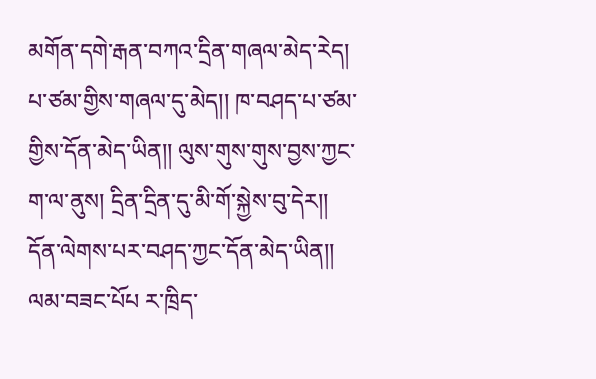མགོན་དགེ་རྒན་བཀའ་དྲིན་གཞལ་མེད་རེད།
པ་ཙམ་གྱིས་གཞལ་དུ་མེད།། ཁ་བཤད་པ་ཙམ་གྱིས་དོན་མེད་ཡིན།། ལུས་གུས་གུས་བྱས་ཀྱང་ག་ལ་ནུས། དྲིན་དྲིན་དུ་མི་གོ་སྐྱེས་བུ་དེར།། དོན་ལེགས་པར་བཤད་ཀྱང་དོན་མེད་ཡིན།། ལམ་བཟང་པོཔ ར་ཁྲིད་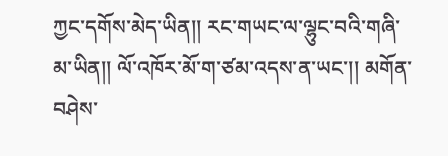ཀྱང་དགོས་མེད་ཡིན།། རང་གཡང་ལ་ལྷུང་བའི་གཞི་མ་ཡིན།། ལོ་འཁོར་མོ་ག་ཙམ་འདས་ན་ཡང་།། མགོན་བཤེས་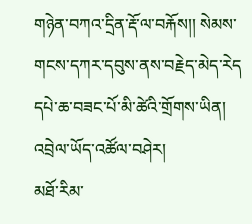གཉེན་བཀའ་དྲིན་རྡོ་ལ་བརྐོས།། སེམས་གངས་དཀར་དབུས་ནས་བརྗེད་མེད་རེད
དཔེ་ཆ་བཟང་པོ་མི་ཚེའི་གྲོགས་ཡིན།
འབྲེལ་ཡོད་འཚོལ་བཤེར།
མཐོ་རིམ་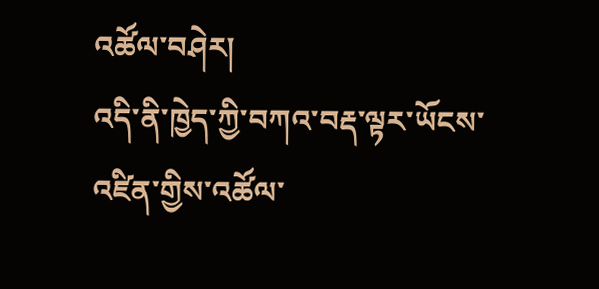འཚོལ་བཤེར།
འདི་ནི་ཁྱེད་ཀྱི་བཀའ་བརྡ་ལྟར་ཡོངས་འཛིན་གྱིས་འཚོལ་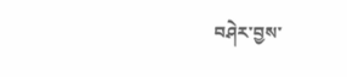བཤེར་བྱས་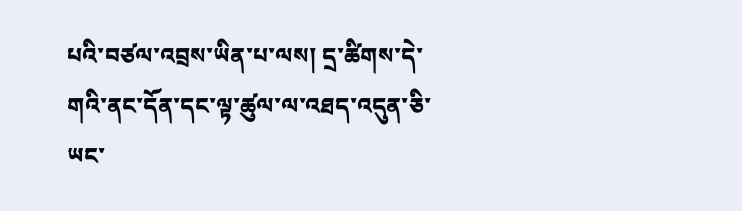པའི་བཙལ་འབྲས་ཡིན་པ་ལས། དྲ་ཚིགས་དེ་གའི་ནང་དོན་དང་ལྟ་ཚུལ་ལ་འཐད་འདུན་ཅི་ཡང་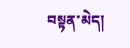བསྟན་མེད།